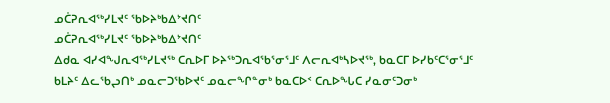ᓄᑖᕈᕆᐊᖅᓯᒪᔪᑦ ᖃᐅᔨᒃᑲᐃᔾᔪᑎᑦ
ᓄᑖᕈᕆᐊᖅᓯᒪᔪᑦ ᖃᐅᔨᒃᑲᐃᔾᔪᑎᑦ
ᐃᑯᓇ ᐊᓯᐊᖑᕆᐊᖅᓯᒪᔪᖅ ᑕᕆᐅᒥ ᐅᔨᖅᑐᕆᐊᖃᕐᓂᕐᒧᑦ ᐱᓕᕆᐊᒃᓴᐅᔪᖅ, ᑲᓇᑕᒥ ᐅᓯᑲᑦᑕᕐᓂᕐᒧᑦ ᑲᒪᔨᑦ ᐃᓚᖃᖢᑎᒃ ᓄᓇᓕᑐᖃᐅᔪᑦ ᓄᓇᓕᖏᓐᓂᒃ ᑲᓇᑕᐅᑉ ᑕᕆᐅᖓᑕ ᓯᓇᓂᑦᑐᓂᒃ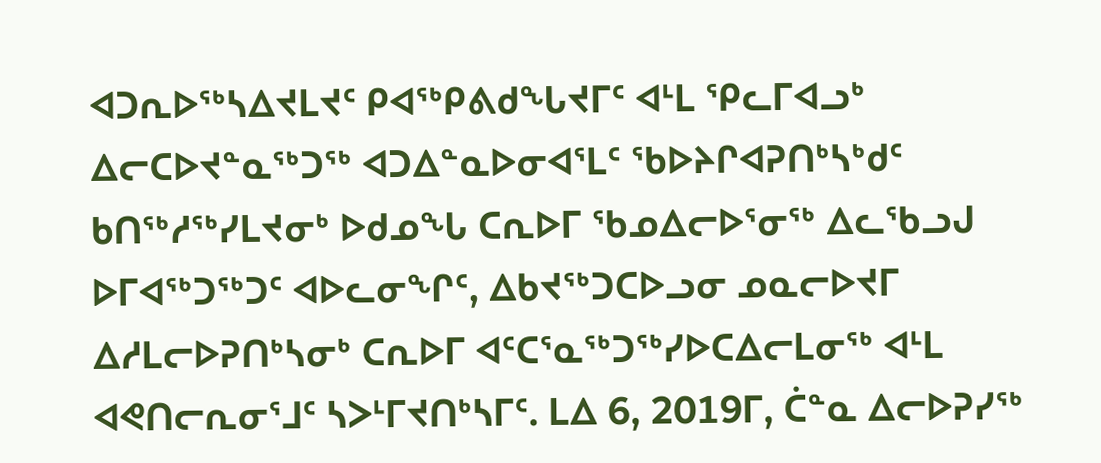ᐊᑐᕆᐅᖅᓴᐃᔪᒪᔪᑦ ᑭᐊᖅᑭᕕᑯᖓᔪᒥᑦ ᐊᒻᒪ ᕿᓚᒥᐊᓗᒃ ᐃᓕᑕᐅᔪᓐᓇᖅᑐᖅ ᐊᑐᐃᓐᓇᐅᓂᐊᕐᒪᑦ ᖃᐅᔨᒋᐊᕈᑎᒃᓴᒃᑯᑦ ᑲᑎᖅᓱᖅᓯᒪᔪᓂᒃ ᐅᑯᓄᖓ ᑕᕆᐅᒥ ᖃᓄᐃᓕᐅᕐᓂᖅ ᐃᓚᖃᓗᒍ ᐅᒥᐊᖅᑐᖅᑐᑦ ᐊᐅᓚᓂᖏᑦ, ᐃᑲᔪᖅᑐᑕᐅᓗᓂ ᓄᓇᓕᐅᔪᒥ ᐃᓱᒪᓕᐅᕈᑎᒃᓴᓂᒃ ᑕᕆᐅᒥ ᐊᑦᑕᕐᓇᖅᑐᖅᓯᐅᑕᐃᓕᒪᓂᖅ ᐊᒻᒪ ᐊᕙᑎᓕᕆᓂᕐᒧᑦ ᓴᐳᒻᒥᔪᑎᒃᓴᒥᑦ. ᒪᐃ 6, 2019ᒥ, ᑖᓐᓇ ᐃᓕᐅᕈᓯᖅ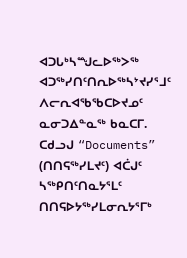ᐊᑐᒐᒃᓴᙳᓚᐅᖅᐳᖅ ᐊᑐᖅᓯᑎᑦᑎᕆᐅᖅᓴᔾᔪᓯᕐᒧᑦ ᐱᓕᕆᐊᖃᖃᑕᐅᔪᓄᑦ ᓇᓂᑐᐃᓐᓇᖅ ᑲᓇᑕᒥ. ᑕᑯᓗᒍ “Documents” (ᑎᑎᕋᖅᓯᒪᔪᑦ) ᐊᑖᒍᑦ ᓴᖅᑭᑎᑦᑎᓇᔭᕐᒪᑦ ᑎᑎᕋᐅᔭᖅᓯᒪᓂᕆᔭᕐᒥᒃ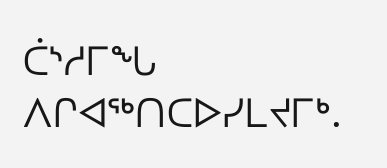ᑖᔅᓱᒥᖓ ᐱᒋᐊᖅᑎᑕᐅᓯᒪᔪᒥᒃ.